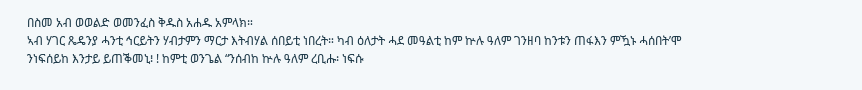በስመ አብ ወወልድ ወመንፈስ ቅዱስ አሐዱ አምላክ።
ኣብ ሃገር ጼዴንያ ሓንቲ ኅርይትን ሃብታምን ማርታ እትብሃል ሰበይቲ ነበረት። ካብ ዕለታት ሓደ መዓልቲ ከም ኵሉ ዓለም ገንዘባ ከንቱን ጠፋእን ምዃኑ ሓሰበት’ሞ ንነፍሰይከ እንታይ ይጠቕመኒ፧ ! ከምቲ ወንጌል “ንሰብከ ኵሉ ዓለም ረቢሑ፡ ነፍሱ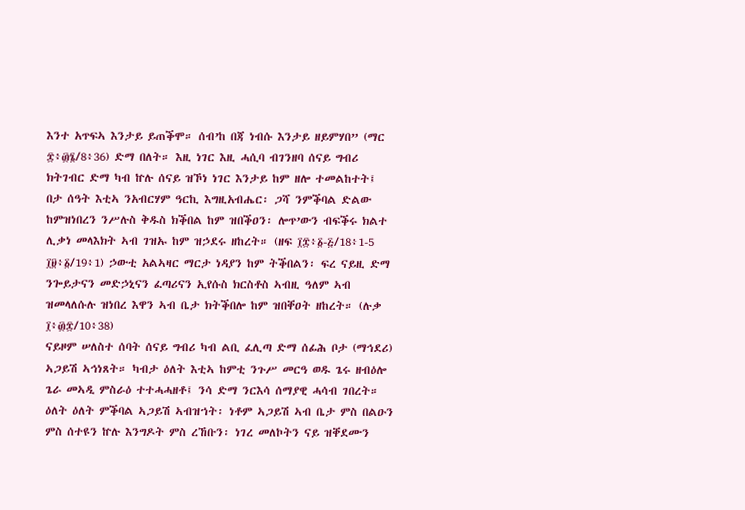እንተ አጥፍኣ እንታይ ይጠቕሞ። ሰብ’ከ በጃ ነብሱ እንታይ ዘይምሃበ” (ማር ፰፥፴፮/8፥36) ድማ በለት። እዚ ነገር እዚ ሓሲባ ብገንዘባ ሰናይ ግብሪ ክትገብር ድማ ካብ ኵሉ ሰናይ ዝኾነ ነገር እንታይ ከም ዘሎ ተመልከተት፤ በታ ሰዓት እቲኣ ንአብርሃም ዓርኪ እግዚአብሔር፡ ጋሻ ንምቕባል ድልው ከምዝነበረን ንሥሉስ ቅዱስ ክቕበል ከም ዝበቕዐን፡ ሎጥ’ውን ብፍቕሩ ክልተ ሊቃነ መላእክት ኣብ ገዝኡ ከም ዝኃደሩ ዘከረት። (ዘፍ ፲፰፥፩-፭/18፥1-5 ፲፱፥፩/19፥1) ኃውቲ አልኣዛር ማርታ ነዳያን ከም ትቕበልን፡ ፍረ ናይዚ ድማ ንጐይታናን መድኃኒናን ፈጣሪናን ኢየሱስ ክርስቶስ ኣብዚ ዓለም ኣብ ዝመላለሱሉ ዝነበረ እዋን ኣብ ቤታ ክትቕበሎ ከም ዝበቐዐት ዘከረት። (ሉቃ ፲፥፴፰/10፥38)
ናይዞም ሠለስተ ሰባት ሰናይ ግብሪ ካብ ልቢ ፈሊጣ ድማ ሰፊሕ ቦታ (ማኅደሪ) ኣጋይሽ ኣኅነጸት። ካብታ ዕለት እቲኣ ከምቲ ንጉሥ መርዓ ወዱ ጌሩ ዘብዕሎ ጌራ መኣዲ ምስራዕ ተተሓሓዘቶ፤ ንሳ ድማ ንርእሳ ሰማያዊ ሓሳብ ገበረት። ዕለት ዕለት ምቕባል ኣጋይሽ ኣብዝኀት፡ ነቶም ኣጋይሽ ኣብ ቤታ ምስ በልዑን ምስ ሰተዩን ኵሉ እንግዶት ምስ ረኸቡን፡ ነገረ መለኮትን ናይ ዝቐደሙን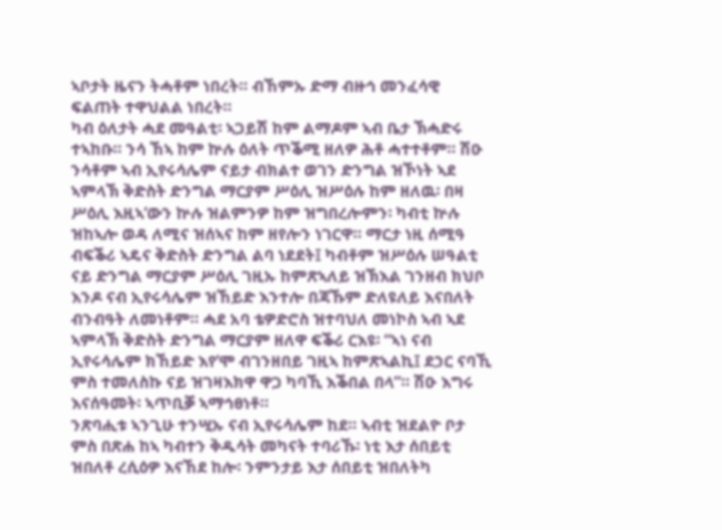ኣቦታት ዜናን ትሓቶም ነበረት። ብኸምኡ ድማ ብዙኅ መንፈሳዊ ፍልጠት ተዋህልል ነበረት።
ካብ ዕለታት ሓደ መዓልቲ፡ ኣጋይሽ ከም ልማዶም ኣብ ቤታ ኽሓድሩ ተኣከቡ። ንሳ ኸኣ ከም ኵሉ ዕለት ጥቕሚ ዘለዎ ሕቶ ሓተተቶም። ሽዑ ንሳቶም ኣብ ኢየሩሳሌም ናይታ ብክልተ ወገን ድንግል ዝኾነት ኣደ ኣምላኽ ቅድስት ድንግል ማርያም ሥዕሊ ዝሥዕሉ ከም ዘለዉ፡ በዛ ሥዕሊ እዚኣ’ውን ኵሉ ዝልምንዎ ከም ዝግበረሎምን፡ ካብቲ ኵሉ ዝከኣሎ ወዳ ለሚና ዝሰኣና ከም ዘየሎን ነገርዋ። ማርታ ነዚ ሰሚዓ ብፍቕሪ ኣዴና ቅድስት ድንግል ልባ ነደደት፤ ካብቶም ዝሥዕሉ ሠዓልቲ ናይ ድንግል ማርያም ሥዕሊ ገዚኡ ከምጽኣለይ ዝኽእል ገንዘብ ክህቦ እንዶ ናብ ኢየሩሳሌም ዝኸይድ እንተሎ በጃኹም ድለዩለይ እናበለት ብንብዓት ለመነቶም። ሓደ አባ ቴዎድሮስ ዝተባህለ መነኮስ ኣብ ኣደ ኣምላኽ ቅድስት ድንግል ማርያም ዘለዋ ፍቕሪ ርእዩ፡ “ኣነ ናብ ኢየሩሳሌም ክኸይድ እየ’ሞ ብገንዘበይ ገዚኣ ከምጽኣልኪ፤ ደኃር ናባኺ ምስ ተመለስኩ ናይ ዝገዛእክዋ ዋጋ ካባኺ እቕበል በላ”። ሽዑ እግሩ እናሰዓመት፡ ኣጥቢቓ ኣማኅፀነቶ።
ንጽባሒቱ ኣንጊሁ ተንሢኡ ናብ ኢየሩሳሌም ከደ። ኣብቲ ዝደልዮ ቦታ ምስ በጽሐ ከኣ ካብተን ቅዱሳት መካናት ተባሪኹ፡ ነቲ እታ ሰበይቲ ዝበለቶ ረሲዕዎ እናኸደ ከሎ፡ ንምንታይ እታ ሰበይቲ ዝበለትካ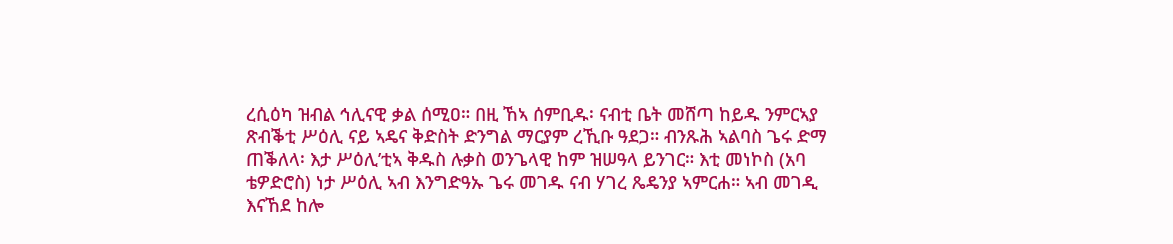ረሲዕካ ዝብል ኅሊናዊ ቃል ሰሚዐ። በዚ ኸኣ ሰምቢዱ፡ ናብቲ ቤት መሸጣ ከይዱ ንምርኣያ ጽብቕቲ ሥዕሊ ናይ ኣዴና ቅድስት ድንግል ማርያም ረኺቡ ዓደጋ። ብንጹሕ ኣልባስ ጌሩ ድማ ጠቕለላ፡ እታ ሥዕሊ’ቲኣ ቅዱስ ሉቃስ ወንጌላዊ ከም ዝሠዓላ ይንገር። እቲ መነኮስ (አባ ቴዎድሮስ) ነታ ሥዕሊ ኣብ እንግድዓኡ ጌሩ መገዱ ናብ ሃገረ ጼዴንያ ኣምርሐ። ኣብ መገዲ እናኸደ ከሎ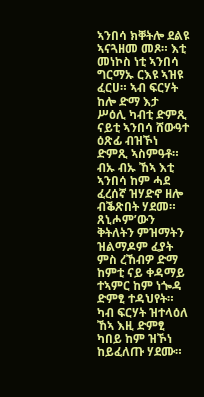ኣንበሳ ክቐትሎ ደልዩ ኣናጓዘመ መጾ። እቲ መነኮስ ነቲ ኣንበሳ ግርማኡ ርእዩ ኣዝዩ ፈርሀ። ኣብ ፍርሃት ከሎ ድማ እታ ሥዕሊ ካብቲ ድምጺ ናይቲ ኣንበሳ ሸውዓተ ዕጽፊ ብዝኾነ ድምጺ ኣስምዓቶ። ብኡ ብኡ ኸኣ እቲ ኣንበሳ ከም ሓደ ፈረሰኛ ዝሃድኖ ዘሎ ብቕጽበት ሃደመ። ጸኒሖም’ውን ቅትለትን ምዝማትን ዝልማዶም ፈያት ምስ ረኸብዎ ድማ ከምቲ ናይ ቀዳማይ ተኣምር ከም ነጐዳ ድምፂ ተዳህየት። ካብ ፍርሃት ዝተላዕለ ኸኣ እዚ ድምፂ ካበይ ከም ዝኾነ ከይፈለጡ ሃደሙ።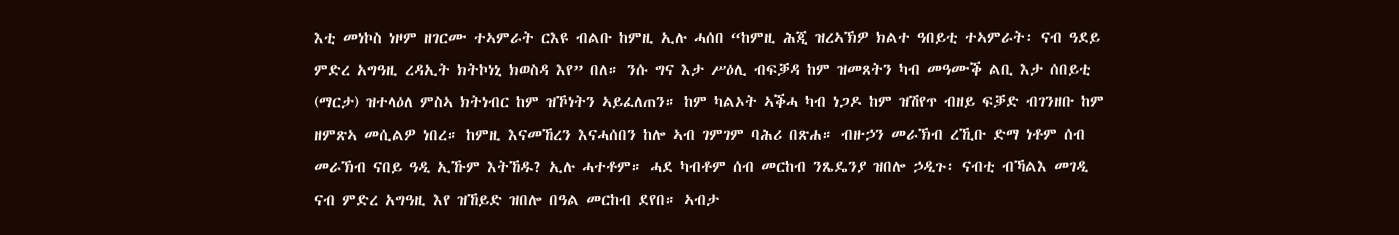እቲ መነኮስ ነዞም ዘገርሙ ተኣምራት ርእዩ ብልቡ ከምዚ ኢሉ ሓሰበ “ከምዚ ሕጂ ዝረኣኽዎ ክልተ ዓበይቲ ተኣምራት፡ ናብ ዓደይ ምድረ አግዓዚ ረዳኢት ክትኮነኒ ክወስዳ እየ” በለ። ንሱ ግና እታ ሥዕሊ ብፍቓዳ ከም ዝመጸትን ካብ መዓሙቕ ልቢ እታ ሰበይቲ (ማርታ) ዝተላዕለ ምስኣ ክትነብር ከም ዝኾነትን ኣይፈለጠን። ከም ካልኦት ኣቕሓ ካብ ነጋዶ ከም ዝሽየጥ ብዘይ ፍቓድ ብገንዘቡ ከም ዘምጽኣ መሲልዎ ነበረ። ከምዚ እናመኸረን እናሓሰበን ከሎ ኣብ ገምገም ባሕሪ በጽሐ። ብዙኃን መራኽብ ረኺቡ ድማ ነቶም ሰብ መራኽብ ናበይ ዓዲ ኢኹም እትኸዱ? ኢሉ ሓተቶም። ሓደ ካብቶም ሰብ መርከብ ንጼዴንያ ዝበሎ ኃዲጉ፡ ናብቲ ብኻልእ መገዲ ናብ ምድረ አግዓዚ እየ ዝኸይድ ዝበሎ በዓል መርከብ ደየበ። ኣብታ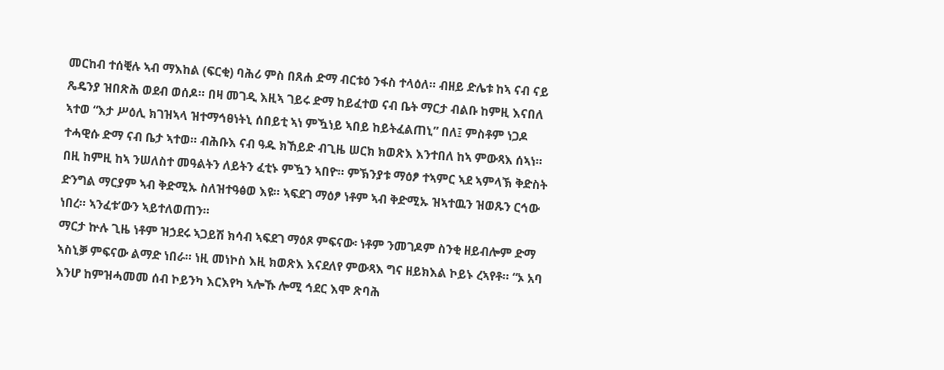መርከብ ተሰቒሉ ኣብ ማእከል (ፍርቂ) ባሕሪ ምስ በጸሐ ድማ ብርቱዕ ንፋስ ተላዕለ። ብዘይ ድሌቱ ከኣ ናብ ናይ ጼዴንያ ዝበጽሕ ወደብ ወሰዶ። በዛ መገዲ እዚኣ ገይሩ ድማ ከይፈተወ ናብ ቤት ማርታ ብልቡ ከምዚ እናበለ ኣተወ “እታ ሥዕሊ ክገዝኣላ ዝተማኅፀነትኒ ሰበይቲ ኣነ ምዃነይ ኣበይ ከይትፈልጠኒ” በለ፤ ምስቶም ነጋዶ ተሓዊሱ ድማ ናብ ቤታ ኣተወ። ብሕቡእ ናብ ዓዱ ክኸይድ ብጊዜ ሠርክ ክወጽእ እንተበለ ከኣ ምውጻእ ሰኣነ። በዚ ከምዚ ከኣ ንሠለስተ መዓልትን ለይትን ፈቲኑ ምዃን ኣበዮ። ምኽንያቱ ማዕፆ ተኣምር ኣደ ኣምላኽ ቅድስት ድንግል ማርያም ኣብ ቅድሚኡ ስለዝተዓፅወ እዩ። ኣፍደገ ማዕፆ ነቶም ኣብ ቅድሚኡ ዝኣተዉን ዝወጹን ርኅው ነበረ። ኣንፈቱ’ውን ኣይተለወጠን።
ማርታ ኵሉ ጊዜ ነቶም ዝኃደሩ ኣጋይሽ ክሳብ ኣፍደገ ማዕጾ ምፍናው፡ ነቶም ንመገዶም ስንቂ ዘይብሎም ድማ ኣስኒቓ ምፍናው ልማድ ነበራ። ነዚ መነኮስ እዚ ክወጽእ እናደለየ ምውጻእ ግና ዘይክእል ኮይኑ ረኣየቶ። “ኦ አባ እንሆ ከምዝሓመመ ሰብ ኮይንካ እርእየካ ኣሎኹ ሎሚ ኅደር እሞ ጽባሕ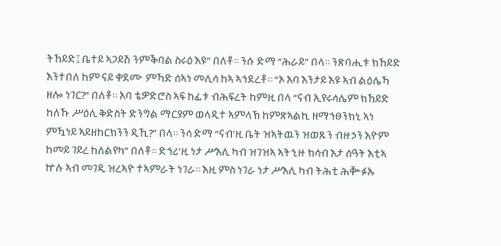ትኸይድ፤ ቤተይ ኣጋይሽ ንምቕባል ስሩዕ እዩ” በለቶ። ንሱ ድማ “ሕራይ” በላ። ንጽባሒቱ ክኸይድ እንተበለ ከም ናይ ቀደሙ ምኻድ ሰኣነ መሊሳ ከኣ ኣኅደረቶ። “ኦ አባ እንታይ እዩ ኣብ ልዕሌኻ ዘሎ ነገር?” በለቶ። አባ ቴዎድሮስ ኣፍ ከፊቱ ብሕፍረት ከምዚ በላ “ናብ ኢየሩሳሌም ክኸይድ ከለኹ ሥዕሊ ቅድስት ድንግል ማርያም ወላዲተ ኣምላኽ ከምጽኣልኪ ዘማኅፀንክኒ ኣነ ምዃነይ ኣይዘከርክንን ዲኺ?” በላ። ንሳ ድማ “ናብ’ዚ ቤት ዝኣትዉን ዝወጹን ብዙኃን እዮም ከመይ ገይረ ከለልየካ” በለቶ። ድኅሪ’ዚ ነታ ሥእሊ ካብ ዝገዝኣ ኣትኂዙ ክሳብ እታ ሰዓት እቲኣ ኵሉ ኣብ መገዲ ዝረኣዮ ተኣምራት ነገራ። እዚ ምስ ነገራ ነታ ሥእሊ ካብ ትሕቲ ሕቝፉኡ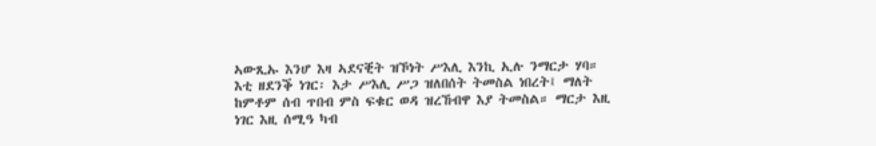ኣውጺኡ እንሆ እዛ ኣደናቒት ዝኾነት ሥእሊ እንኪ ኢሉ ንማርታ ሃባ። እቲ ዘደንቕ ነገር፡ እታ ሥእሊ ሥጋ ዝለበሰት ትመስል ነበረት፤ ማለት ከምቶም ሰብ ጥበብ ምስ ፍቁር ወዳ ዝረኸብዋ እያ ትመስል። ማርታ እዚ ነገር እዚ ሰሚዓ ካብ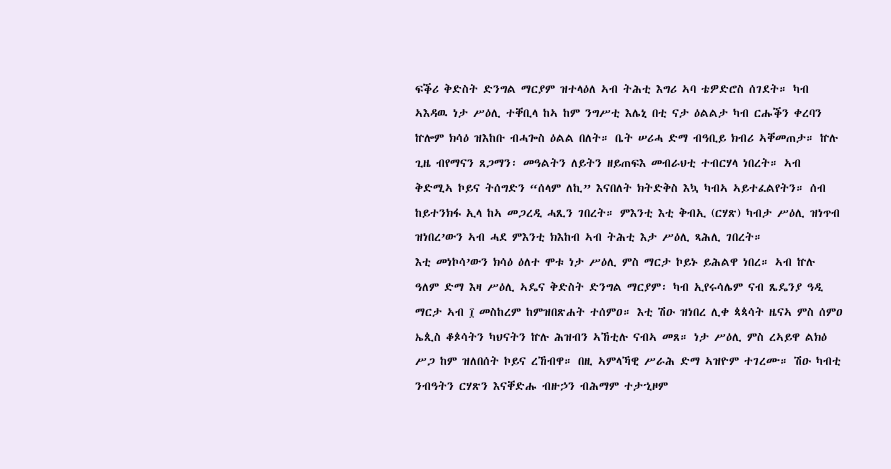ፍቕሪ ቅድስት ድንግል ማርያም ዝተላዕለ ኣብ ትሕቲ እግሪ ኣባ ቴዎድሮስ ሰገደት። ካብ ኣእዳዉ ነታ ሥዕሊ ተቐቢላ ከኣ ከም ንግሥቲ እሌኒ በቲ ናታ ዕልልታ ካብ ርሑቕን ቀረባን ኵሎም ክሳዕ ዝእከቡ ብሓጐስ ዕልል በለት። ቤት ሠሪሓ ድማ ብዓቢይ ክብሪ ኣቐመጠታ። ኵሉ ጊዜ ብየማናን ጸጋማን፡ መዓልትን ለይትን ዘይጠፍእ መብራህቲ ተብርሃላ ነበረት። ኣብ ቅድሚኣ ኮይና ትሰግድን “ሰላም ለኪ” እናበለት ክትድቅስ እኳ ካብኣ ኣይተፈልየትን። ሰብ ከይተንክፋ ኢላ ከኣ መጋረዲ ሓጺን ገበረት። ምእንቲ እቲ ቅብኢ (ርሃጽ) ካብታ ሥዕሊ ዝነጥብ ዝነበረ’ውን ኣብ ሓደ ምእንቲ ክእከብ ኣብ ትሕቲ እታ ሥዕሊ ጻሕሊ ገበረት።
እቲ መነኮሳ’ውን ክሳዕ ዕለተ ሞቱ ነታ ሥዕሊ ምስ ማርታ ኮይኑ ይሕልዋ ነበረ። ኣብ ኵሉ ዓለም ድማ እዛ ሥዕሊ ኣዴና ቅድስት ድንግል ማርያም፡ ካብ ኢየሩሳሌም ናብ ጼዴንያ ዓዲ ማርታ ኣብ ፲ መስከረም ከምዝበጽሐት ተሰምዐ። እቲ ሽዑ ዝነበረ ሊቀ ጳጳሳት ዜናኣ ምስ ሰምዐ ኤጲስ ቆጶሳትን ካህናትን ኵሉ ሕዝብን ኣኸቲሉ ናብኣ መጸ። ነታ ሥዕሊ ምስ ረኣይዋ ልክዕ ሥጋ ከም ዝለበሰት ኮይና ረኸብዋ። በዚ ኣምላኻዊ ሥራሕ ድማ ኣዝዮም ተገረሙ። ሽዑ ካብቲ ንብዓትን ርሃጽን እናቐድሑ ብዙኃን ብሕማም ተታኂዞም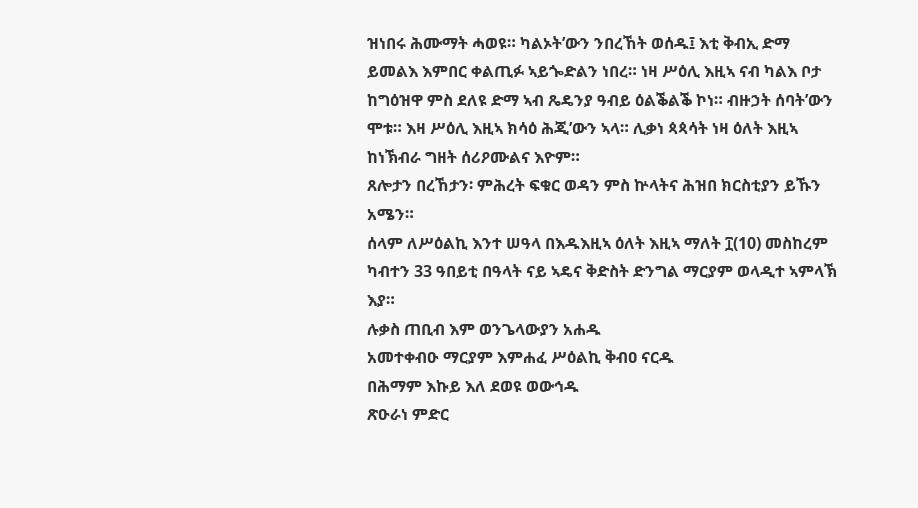ዝነበሩ ሕሙማት ሓወዩ። ካልኦት’ውን ንበረኸት ወሰዱ፤ እቲ ቅብኢ ድማ ይመልእ እምበር ቀልጢፉ ኣይጐድልን ነበረ። ነዛ ሥዕሊ እዚኣ ናብ ካልእ ቦታ ከግዕዝዋ ምስ ደለዩ ድማ ኣብ ጼዴንያ ዓብይ ዕልቕልቕ ኮነ። ብዙኃት ሰባት’ውን ሞቱ። እዛ ሥዕሊ እዚኣ ክሳዕ ሕጂ’ውን ኣላ። ሊቃነ ጳጳሳት ነዛ ዕለት እዚኣ ከነኽብራ ግዘት ሰሪዖሙልና እዮም።
ጸሎታን በረኸታን፡ ምሕረት ፍቁር ወዳን ምስ ኵላትና ሕዝበ ክርስቲያን ይኹን አሜን።
ሰላም ለሥዕልኪ እንተ ሠዓላ በእዱእዚኣ ዕለት እዚኣ ማለት ፲(10) መስከረም ካብተን 33 ዓበይቲ በዓላት ናይ ኣዴና ቅድስት ድንግል ማርያም ወላዲተ ኣምላኽ እያ።
ሉቃስ ጠቢብ እም ወንጌላውያን አሐዱ
አመተቀብዑ ማርያም እምሐፈ ሥዕልኪ ቅብዐ ናርዱ
በሕማም እኩይ እለ ደወዩ ወውኅዱ
ጽዑራነ ምድር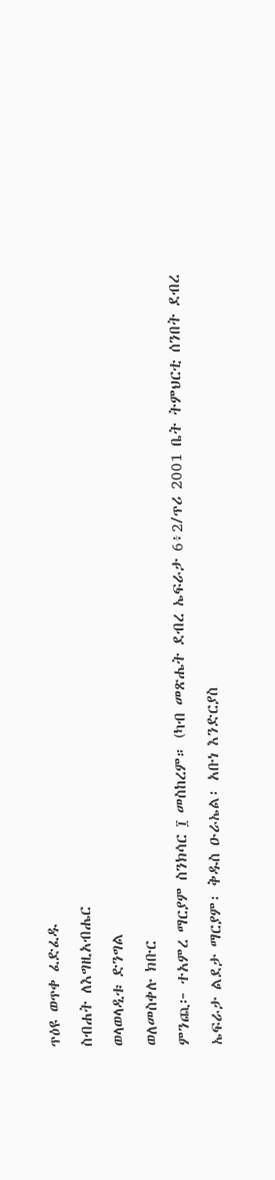ጥዕዩ ወጥቀ ፈድፈዱ
ስብሐት ለእግዚአብሔር
ወላወላዲቱ ድንግል
ወለመስቀሉ ክቡር
ምንጪ፦ ተአምረ ማርያም ስንክሳር ፲ መስከረም። (ካብ መጽሔት ደብረ ኤፍራታ 6፥2/ጥሪ 2001 ቤት ትምህርቲ ሰንበት ደብረ ኤፍራታ ልደታ ማርያም፡ ቅዱስ ዑራኤል፡ አቡነ እንድርያስ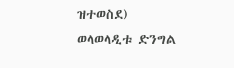ዝተወስደ)
ወላወላዲቱ ድንግል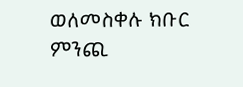ወለመስቀሉ ክቡር
ምንጪ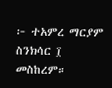፦ ተአምረ ማርያም ስንክሳር ፲ መስከረም።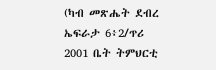(ካብ መጽሔት ደብረ ኤፍራታ 6፥2/ጥሪ 2001 ቤት ትምህርቲ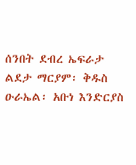ሰንበት ደብረ ኤፍራታ ልደታ ማርያም፡ ቅዱስ ዑራኤል፡ አቡነ እንድርያስ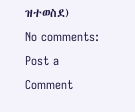ዝተወስደ)
No comments:
Post a Comment